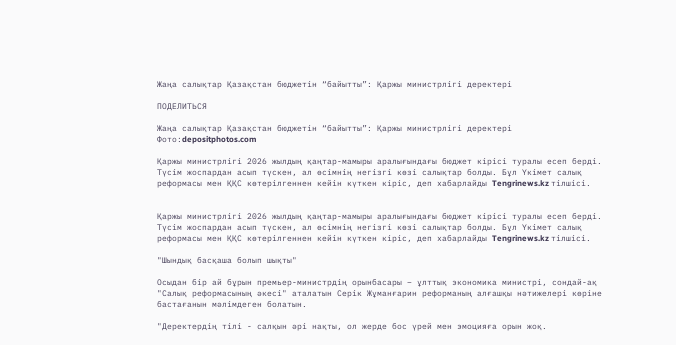Жаңа салықтар Қазақстан бюджетін “байытты”: Қаржы министрлігі деректері

ПОДЕЛИТЬСЯ

Жаңа салықтар Қазақстан бюджетін “байытты”: Қаржы министрлігі деректері Фото:depositphotos.com

Қаржы министрлігі 2026 жылдың қаңтар-мамыры аралығындағы бюджет кірісі туралы есеп берді. Түсім жоспардан асып түскен, ал өсімнің негізгі көзі салықтар болды. Бұл Үкімет салық реформасы мен ҚҚС көтерілгеннен кейін күткен кіріс, деп хабарлайды Tengrinews.kz тілшісі.


Қаржы министрлігі 2026 жылдың қаңтар-мамыры аралығындағы бюджет кірісі туралы есеп берді. Түсім жоспардан асып түскен, ал өсімнің негізгі көзі салықтар болды. Бұл Үкімет салық реформасы мен ҚҚС көтерілгеннен кейін күткен кіріс, деп хабарлайды Tengrinews.kz тілшісі.

"Шындық басқаша болып шықты"

Осыдан бір ай бұрын премьер-министрдің орынбасары – ұлттық экономика министрі, сондай-ақ "Салық реформасының әкесі" аталатын Серік Жұманғарин реформаның алғашқы нәтижелері көріне бастағанын мәлімдеген болатын.

"Деректердің тілі - салқын әрі нақты, ол жерде бос үрей мен эмоцияға орын жоқ.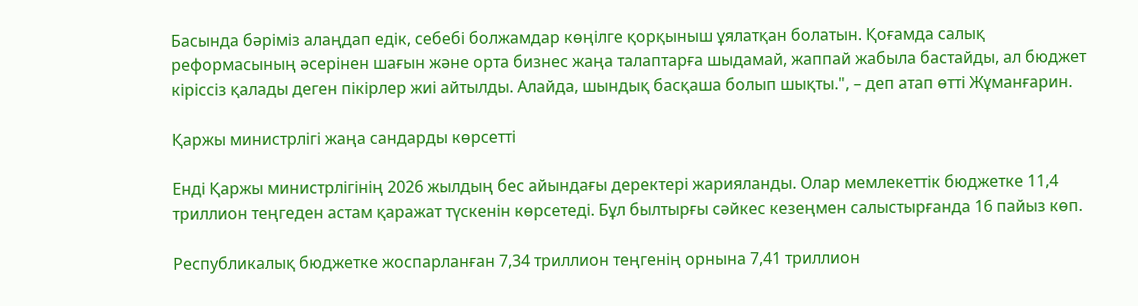Басында бәріміз алаңдап едік, себебі болжамдар көңілге қорқыныш ұялатқан болатын. Қоғамда салық реформасының әсерінен шағын және орта бизнес жаңа талаптарға шыдамай, жаппай жабыла бастайды, ал бюджет кіріссіз қалады деген пікірлер жиі айтылды. Алайда, шындық басқаша болып шықты.", – деп атап өтті Жұманғарин.

Қаржы министрлігі жаңа сандарды көрсетті

Енді Қаржы министрлігінің 2026 жылдың бес айындағы деректері жарияланды. Олар мемлекеттік бюджетке 11,4 триллион теңгеден астам қаражат түскенін көрсетеді. Бұл былтырғы сәйкес кезеңмен салыстырғанда 16 пайыз көп.

Республикалық бюджетке жоспарланған 7,34 триллион теңгенің орнына 7,41 триллион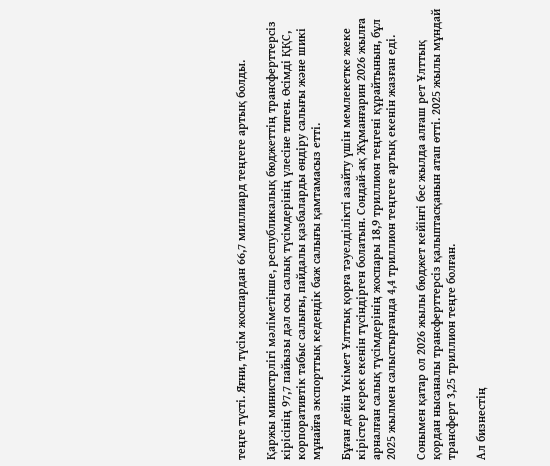теңге түсті. Яғни, түсім жоспардан 66,7 миллиард теңгеге артық болды.

Қаржы министрлігі мәліметінше, республикалық бюджеттің трансферттерсіз кірісінің 97,7 пайызы дәл осы салық түсімдерінің үлесіне тиген. Өсімді ҚҚС, корпоративтік табыс салығы, пайдалы қазбаларды өндіру салығы және шикі мұнайға экспорттық кедендік баж салығы қамтамасыз етті.

Бұған дейін Үкімет Ұлттық қорға тәуелділікті азайту үшін мемлекетке жеке кірістер керек екенін түсіндірген болатын. Сондай-ақ Жұманғарин 2026 жылға арналған салық түсімдерінің жоспары 18,9 триллион теңгені құрайтынын, бұл 2025 жылмен салыстырғанда 4,4 триллион теңгеге артық екенін жазған еді.

Сонымен қатар ол 2026 жылы бюджет кейінгі бес жылда алғаш рет Ұлттық қордан нысаналы трансферттерсіз қалыптасқанын атап өтті. 2025 жылы мұндай трансферт 3,25 триллион теңге болған.

Ал бизнестің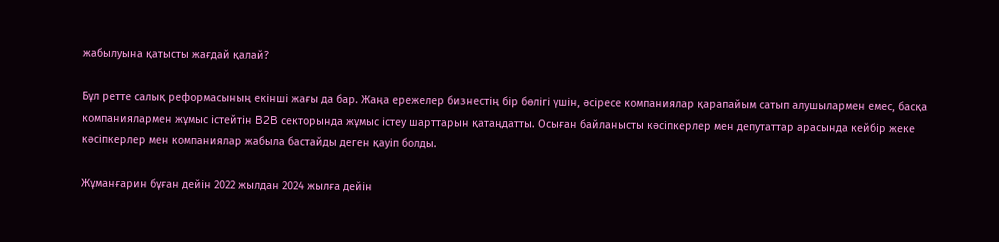жабылуына қатысты жағдай қалай?

Бұл ретте салық реформасының екінші жағы да бар. Жаңа ережелер бизнестің бір бөлігі үшін, әсіресе компаниялар қарапайым сатып алушылармен емес, басқа компаниялармен жұмыс істейтін B2B секторында жұмыс істеу шарттарын қатаңдатты. Осыған байланысты кәсіпкерлер мен депутаттар арасында кейбір жеке кәсіпкерлер мен компаниялар жабыла бастайды деген қауіп болды.

Жұманғарин бұған дейін 2022 жылдан 2024 жылға дейін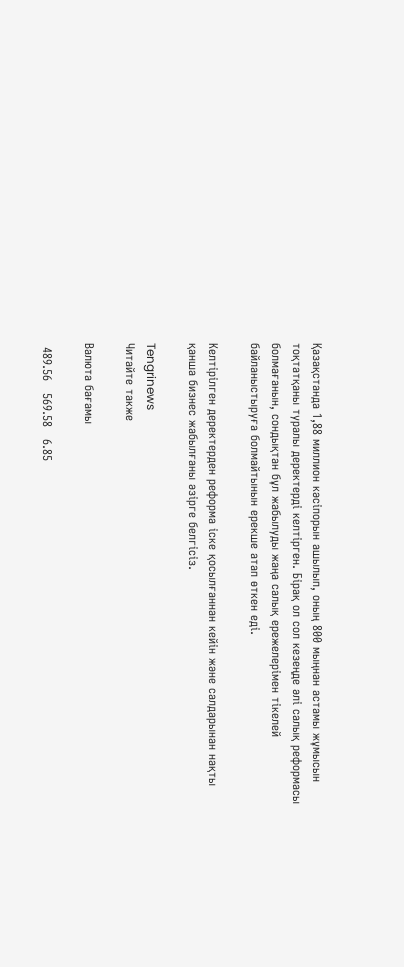Қазақстанда 1,88 миллион кәсіпорын ашылып, оның 800 мыңнан астамы жұмысын тоқтатқаны туралы деректерді келтірген. Бірақ ол сол кезеңде әлі салық реформасы болмағанын, сондықтан бұл жабылуды жаңа салық ережелерімен тікелей байланыстыруға болмайтынын ерекше атап өткен еді.

Келтірілген деректерден реформа іске қосылғаннан кейін және салдарынан нақты қанша бизнес жабылғаны әзірге белгісіз.

Tengrinews
Читайте также

Валюта бағамы

 489.56   569.58   6.85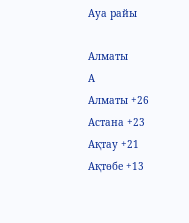Ауа райы

Алматы
А
Алматы +26
Астана +23
Ақтау +21
Ақтөбе +13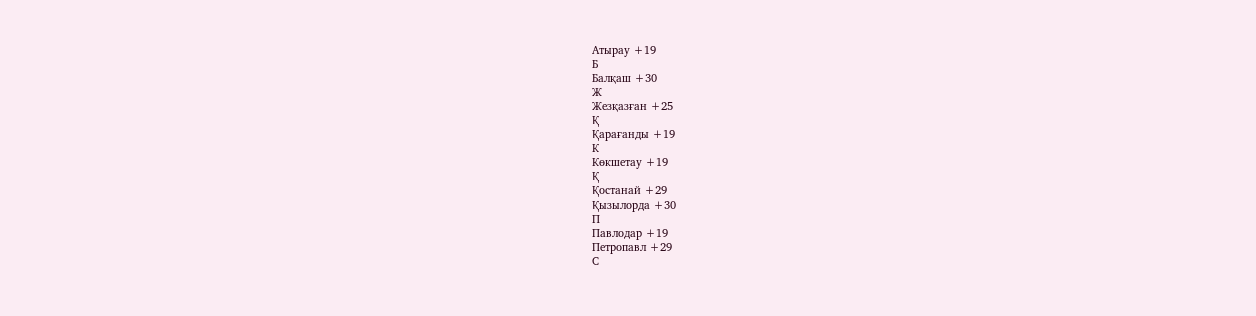Атырау +19
Б
Балқаш +30
Ж
Жезқазған +25
Қ
Қарағанды +19
К
Көкшетау +19
Қ
Қостанай +29
Қызылорда +30
П
Павлодар +19
Петропавл +29
С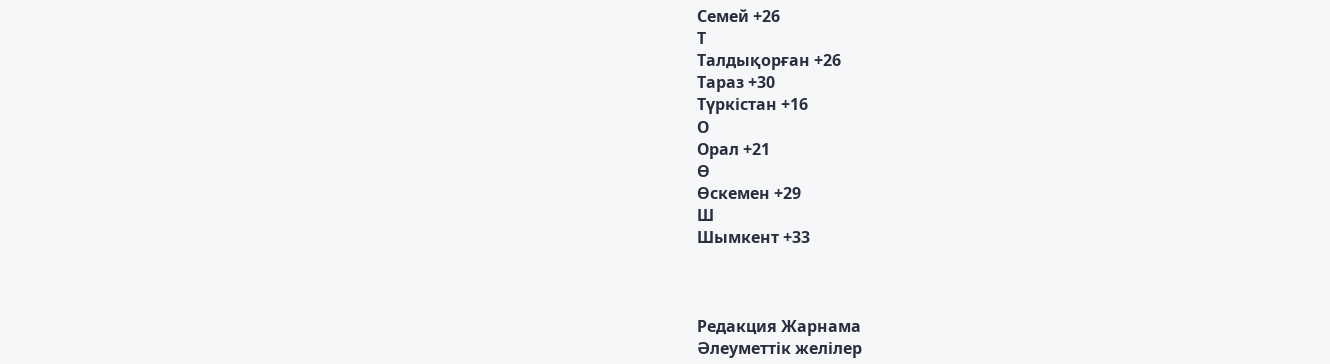Семей +26
Т
Талдықорған +26
Тараз +30
Түркістан +16
О
Орал +21
Ө
Өскемен +29
Ш
Шымкент +33



Редакция Жарнама
Әлеуметтік желілер